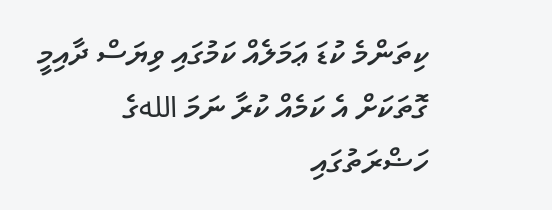ކިތަންމެ ކުޑަ ޢަމަލެއް ކަމުގައި ވިޔަސް ދާއިމީ ގޮތަކަށް އެ ކަމެއް ކުރާ ނަމަ اللهގެ ހަޟްރަތުގައި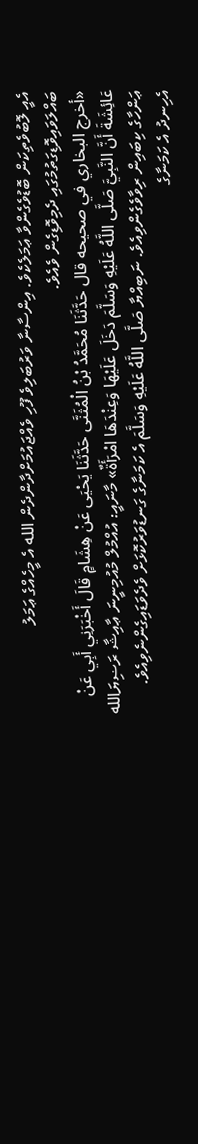އެއީ ލޮބުވެތިކަން ބޮޑުވެގެންވާ ޢަމަލެކެވެ. އިންސާނާ ވަރުބަލިވެ ފޫހި ވެއްޖައުމަށްދާންދެން الله އެ މީހެއްގެ ޢަމަލު ބައްލަވައިވޮޑިގަތުމުގައި ދެމިވޮޑިގެން ވެއެވެ.
«أخرج البخاري في صحيحه قال حَدَّثَنَا مُحَمَّدُ بْنُ الْمُثَنَّى حَدَّثَنَا يَحْيَى عَنْ هِشَامٍ قَالَ أَخْبَرَنِي أَبِي عَنْ عَائِشَةَ أَنَّ النَّبِيَّ صَلَّى اللَّهُ عَلَيْهِ وَسَلَّمَ دَخَلَ عَلَيْهَا وَعِنْدَهَا امْرَأَةٌ» މާނައީ: އުއްމުލް މުއުމިނީނަ ޢާއިޝާ ރަޟިޔަالله ޢަންހާގެ ކިބައިން ރިވާވެގެންވިއެވެ. ނަބިއްޔާ صَلَّى اللَّهُ عَلَيْهِ وَسَلَّمَ އެ ކަމަނާގެ ގަނޑުވަރުކޮޅަށް ވެދެވަޑައިގެންނެވިއެވެ. އެހިނދު އެ ކަމަނާގެ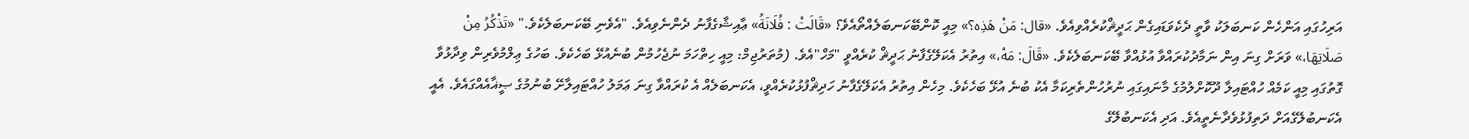އަރިހުގައި އަންހެން ކަނބަލަކު ވާތީ ދެކެވަޑައިގެން ޙަދީޘްކުރެއްވިއެވެ. «قال: مَنْ هَذِه؟» މިއީ ކޮންބޭކަނބަލެއްތޯއެވެ؟ «قَالَتْ : فُلَانَةُ» ޢާއިޝާގެފާނު ދެންނެވިއެވެ. "އެވެނި ބޭކަނބަލެކެވެ." «تَذْكُرُ مِنْ صَلَاتِهَا،» ވަރަށް ގިނަ އިން ނަމާދުކުރައްވާ އުޅުއްވާ ބޭކަނބަލެކެވެ. «قَالَ: مَهْ،» އިތުރު އެކަލޭގެފާނު ޙަދީޘް ކުރެއްވީ "މަހް"އެވެ. (މުތަރުޖިމް: މިއީ ހިތްހަމަ ނުޖެހުމުން ބުނެއުޅޭ ބަހެކެވެ. ބަހުގެ ޢިލްމުވެރިން ވިދާޅުވާ ގޮތުގައި މިއީ ކަމެއް ހުއްޓައިލާ ދޫކޮށްލުމުގެ މާނައިގައި ނުރުހުންތެރިކަމާ އެކު ބުނެ އުޅޭ ބަހެކެވެ. މިހެން އިތުރު އެކަލޭގެފާނު ހަދިޘްފުޅުކުރެއްވީ، އެކަނބަލެއް އެ ކުރައްވާ ގިނަ ޢަމަލު ހުއްޓައިލާށޭ ބުނުމުގެ ޞީޣާއެއްގައެވެ. އެއީ އެކަނބުލޭގެއަށް ދަތިފުޅުވެދާނެތީއެވެ. އަދި އެކަނބުލޭގެ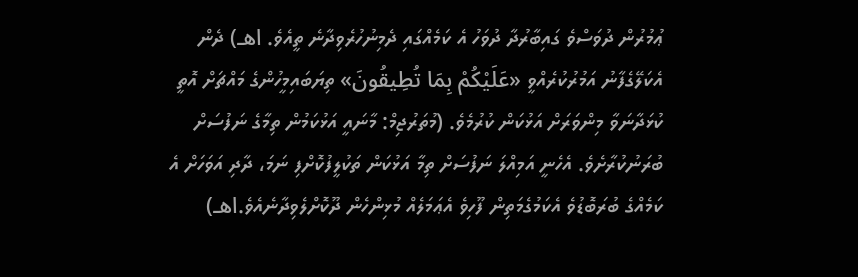ޢުމުރުން ދުވަސްވެ ގައިބާރުދާ ދުވަހު އެ ކަމެއްގައި ދެމިނުހުރެވިދާނެ ތީއެވެ. اهـ) ދެން އެކަލޭގެފާނު އަމުރުކުރެއްވީ «عَلَيْكُمْ بِمَا تُطِيقُونَ» ތިޔަބައިމީހުންގެ މައްޗަށް އޮތީ ކުޅަދާނަވާ މިންވަރަށް އަޅުކަން ކުރުމެވެ. (މުތަރުޖިމް: މާނައީ އަޅުކަމުން ތިމާގެ ނަފުސަށް ބުރަނުކުރާށެވެ. އެހެނީ އަމިއްލަ ނަފުސަށް ތިމާ އަޅުކަން ތަކުލީފުކޮށްފި ނަމަ، ދާދި އަވަހަށް އެ ކަމެއްގެ ބުރަބޮޑުވެ އެކަމުގެމަތިން ފޫހިވެ އެޢަމަލެއް މުޅިންހެން ދޫކޮށްލެވިދާނެއެވެ.اهـ)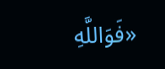«فَوَاللَّهِ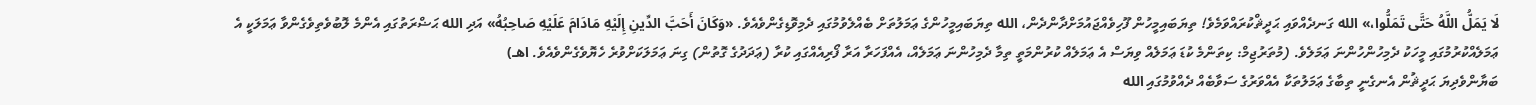لَا يَمَلُّ اللَّهُ حَتَّى تَمَلُّوا،» الله ގަނދެއްވައި ޙަދީޘްކުރައްވަމެވެ! ތިޔަބައިމީހުން ފޫހިވެއްޖައުމަށްދާންދެން، الله ތިޔަބައިމީހުންގެ ޢަމަލުތަށް ބެއްލެވުމުގައި ދެމިވޮޑިގެންވެއެވެ. «وَكَانَ أَحَبَّ الدِّينِ إِلَيْهِ مَادَامَ عَلَيْهِ صَاحِبُهُ» އަދި الله ޙަޟްރަތުގައި އެންމެ ލޮބުވެތިވެގެންވާ ޢަމަލަކީ އެ ޢަމަލެއްކުރުމުގައި މީހަކު ދެމިހުންހުންނަ ޢަމަލެވެ. (މުތަރުޖިމް: ކިތަންމެ ކުޑަ ޢަމަލެއް ވިޔަސް އެ ޢަމަލެއް ކުރުންމަތީ ތިމާ ދެމިހުންނަ ޢަމަލެއް، އެއްފަހަރާ އަރާ ފޯރިއެއްގައި ކުރާ (ޢަދަދުގެ ގޮތުން) ގިނަ ޢަމަލަކަށްވުރެ ހެޔޮވެގެންވެއެވެ. اهـ)
ބަޔާންވެދިޔަ ޙަދީޘުން އެނގެނީ ތިބާގެ ޢަމަލުތަކާ އެއްވަރުގެ ސަވާބެއް ދެއްވުމުގައި الله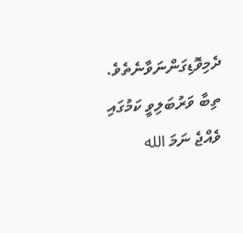ދެމިވޮޑިގަންނަވާނެތެވެ. ތިބާ ވަރުބަލިވީ ކަމުގައި ވެއްޖެ ނަމަ الله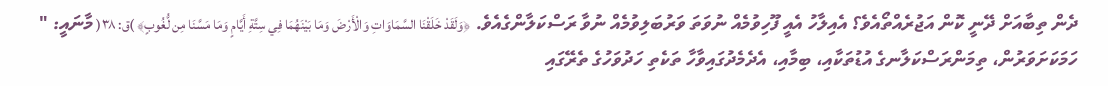ދެން ތިބާއަށް ދޭނީ ކޮން އަޖުރެއްތޯއެވެ؟ އެއިލާހު އެއީ ފޫހިވުމެއް ނުވަތަ ވަރުބަލިވުމެއް ނުވާ ރަސްކަލާންގެއެވެ. ﴿وَلَقَدْ خَلَقْنَا السَّمَاوَاتِ وَالْأَرْضَ وَمَا بَيْنَهُمَا فِي سِتَّةِ أَيَّامٍ وَمَا مَسَّنَا مِن لُّغُوبٍ﴾ )ق: ٣٨( މާނައީ: " ހަމަކަށަވަރުން، ތިމަންރަސްކަލާނގެ އުޑުތަކާއި، ބިމާއި، އެދެމެދުގައިވާހާ ތަކެތި ހަދުވަހުގެ ތެރޭގައި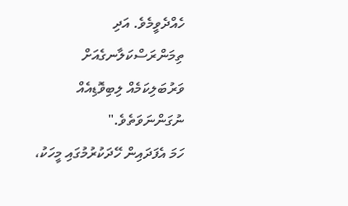ހެއްދެވީމެވެ. އަދި ތިމަންރަސްކަލާނގެއަށް ވަރުބަލިކަމެއް ލިބިވޮޑިއެއް ނުގަންނަވަތެވެ."
ހަމަ އެފަދައިން ހޭދަކުރުމުގައި މީހަކު،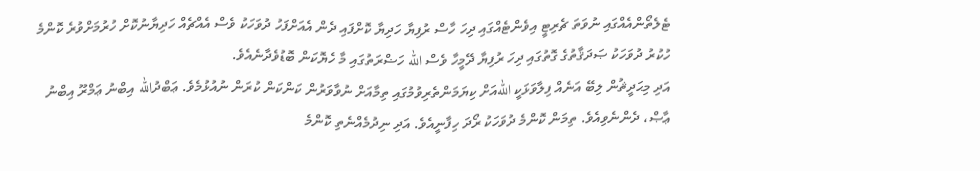ޓެލެތޯންއެއްގައި ނުވަތަ ޗެރިޓީ އިވެންޓެއްގައި ދިހަ ހާސް ރުފިޔާ ހަދިޔާ ކޮށްފައި ދެން އެއަށްފަހު ދުވަހަކު ވެސް އެއްޗެއް ހަދިޔާނުކޮށް ހުރުމަށްވުރެ ކޮންމެ ހުކުރު ދުވަހަކު ޞަދަޤާތުގެ ގޮތުގައި ދިހަ ރުފިޔާ ދޭމީހާ ވެސް الله ހަޟްރަތުގައި މާ ހެޔޮކަން ބޮޑުވެދާނެއެވެ.
އަދި މިޙަދީޘުން ލިބޭ އަނެއް ފިލާވަޅަކީ اللهއަށް ކިޔަމަންތެރިވުމުގައި ތިމާއަށް ނުވާވަރުން ކަންކަން ކުރަން ނުއުޅުމެވެ. ޢަބްދުالله އިބްނު ޢަމްރޫ އިބްނު ޢާޞް، ދެންނެވިއެވެ. ތިމަން ކޮންމެ ދުވަހަކު ރޯދަ ހިފާނީއެވެ. އަދި ނިދުމެއްނެތި ކޮންމެ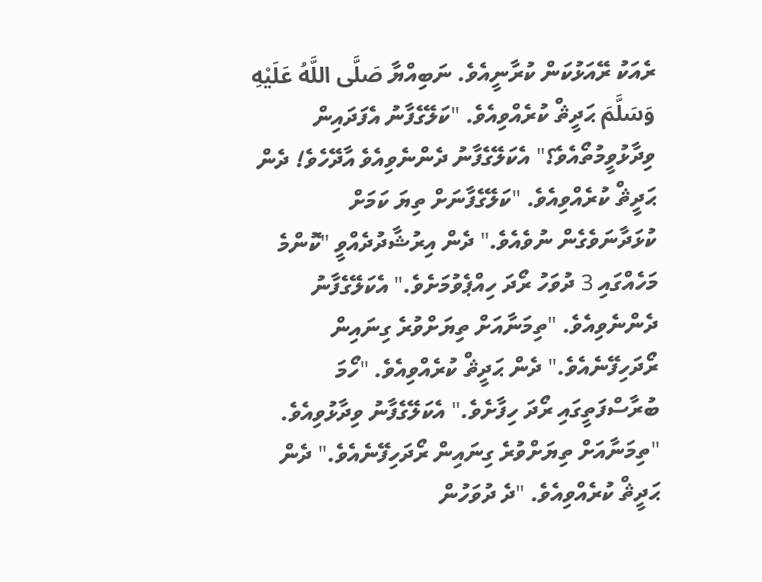ރެއަކު ރޭއަޅުކަން ކުރާނީއެވެ. ނަބިއްޔާ صَلَّى اللَّهُ عَلَيْهِ وَسَلَّمَ ޙަދީޘް ކުރެއްވިއެވެ. "ކަލޭގެފާނު އެފަދައިން ވިދާޅުވީމުތޯއެވެ؟" އެކަލޭގެފާނު ދެންނެވިއެވެ އާދޭހެވެ! ދެން ޙަދީޘް ކުރެއްވިއެވެ. "ކަލޭގެފާނަށް ތިޔަ ކަމަށް ކުޅަދާނަވެގެން ނުވެއެވެ." ދެން އިރުޝާދުދެއްވީ "ކޮންމެ މަހެއްގައި 3 ދުވަހު ރޯދަ ހިއްޕެވުމަށެވެ." އެކަލޭގެފާނު ދެންނެވިއެވެ. "ތިމަނާއަށް ތިޔަށްވުރެ ގިނައިން ރޯދަހިފޭނެއެވެ." ދެން ޙަދީޘް ކުރެއްވިއެވެ. "ހޯމަ ބުރާސްފަތީގައި ރޯދަ ހިފާށެވެ." އެކަލޭގެފާނު ވިދާޅުވިއެވެ. "ތިމަނާއަށް ތިޔަށްވުރެ ގިނައިން ރޯދަހިފޭނެއެވެ." ދެން ޙަދީޘް ކުރެއްވިއެވެ. "ދެ ދުވަހުން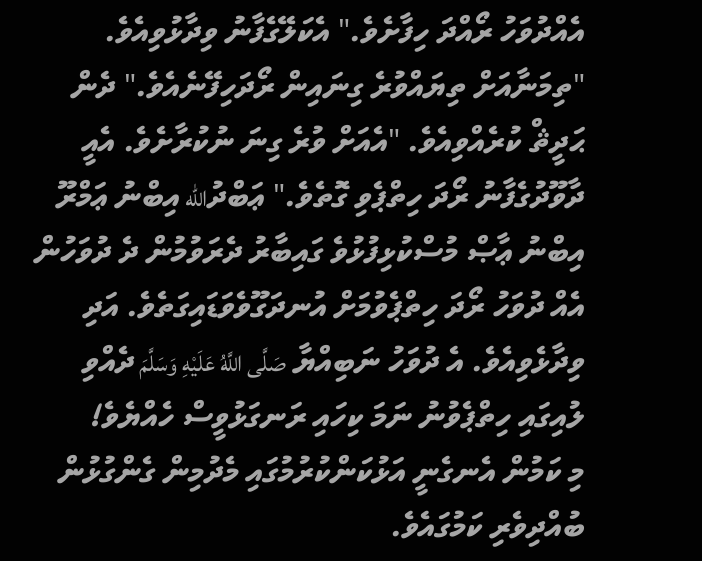އެއްދުވަހު ރޯއްދަ ހިފާށެވެ." އެކަލޭގެފާނު ވިދާޅުވިއެވެ. "ތިމަނާއަށް ތިޔައްވުރެ ގިނައިން ރޯދަހިފޭނެއެވެ." ދެން ޙަދީޘް ކުރެއްވިއެވެ. "އެއަށް ވުރެ ގިނަ ނުކުރާށެވެ. އެއީ ދާވޫދުގެފާނު ރޯދަ ހިތްޕެވި ގޮތެވެ." ޢަބްދުالله އިބްނު ޢަމްރޫ އިބްނު ޢާޞް މުސްކުޅިފުޅުވެ ގައިބާރު ދެރަވުމުން ދެ ދުވަހުން އެއް ދުވަހު ރޯދަ ހިތްޕެވުމަށް އުނދަގޫވެވަޑައިގަތެވެ. އަދި ވިދާޅެވިއެވެ. އެ ދުވަހު ނަބިއްޔާ صَلَّى اللَّهُ عَلَيْهِ وَسَلَّمَ ދެއްވި ލުއިގައި ހިތްޕެވުނު ނަމަ ކިހައި ރަނގަޅުވީސް ހެއްޔެވެ!
މި ކަމުން އެނގެނީ އަޅުކަންކުރުމުގައި މެދުމިން ގެންގުޅުން ބުއްދިވެރި ކަމުގައެވެ.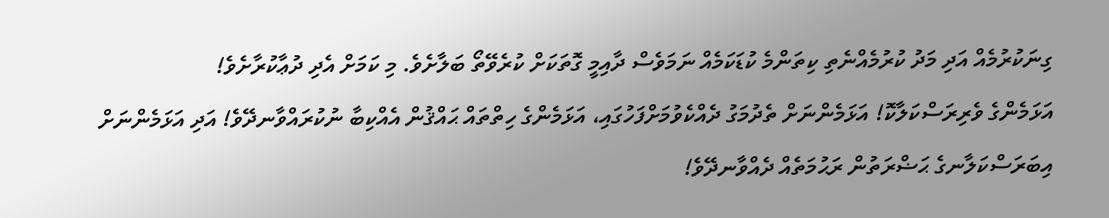ގިނަކުރުމެއް އަދި މަދު ކުރުމެއްނެތި ކިތަންމެ ކުޑަކަމެއް ނަމަވެސް ދާއިމީ ގޮތަކަށް ކުރެވޭތޯ ބަލާށެވެ. މި ކަމަށް އެދި ދުޢާކުރާށެވެ!
އަޅަމެންގެ ވެރިރަސްކަލާކޮ! އަޅަމެންނަށް ތެދުމަގު ދެއްކެވުމަށްފަހުގައި، އަޅަމެންގެ ހިތްތައް ޙައްޤުން އެއްކިބާ ނުކުރައްވާނދޭވެ! އަދި އަޅަމެންނަށް އިބަރަސްކަލާނގެ ޙަޟްރަތުން ރަޙުމަތެއް ދެއްވާނދޭވެ!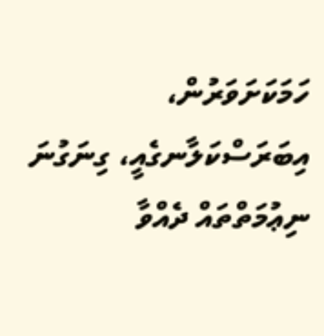ހަމަކަށަވަރުން، އިބަރަސްކަލާނގެއީ، ގިނަގުނަ ނިޢުމަތްތައް ދެއްވާ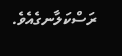ރަސްކަލާނގެއެވެ.